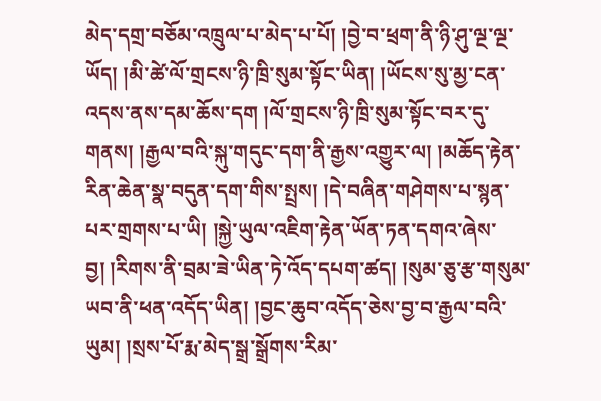མེད་དགྲ་བཅོམ་འཁྲུལ་པ་མེད་པ་པོ། །བྱེ་བ་ཕྲག་ནི་ཉི་ཤུ་ལྔ་ལྔ་ཡོད། །མི་ཚེ་ལོ་གྲངས་ཉི་ཁྲི་སུམ་སྟོང་ཡིན། །ཡོངས་སུ་མྱ་ངན་འདས་ནས་དམ་ཆོས་དག །ལོ་གྲངས་ཉི་ཁྲི་སུམ་སྟོང་བར་དུ་གནས། །རྒྱལ་བའི་སྐུ་གདུང་དག་ནི་རྒྱས་འགྱུར་ལ། །མཆོད་རྟེན་རིན་ཆེན་སྣ་བདུན་དག་གིས་སྤྲས། །དེ་བཞིན་གཤེགས་པ་སྙན་པར་གྲགས་པ་ཡི། །སྐྱེ་ཡུལ་འཇིག་རྟེན་ཡོན་ཏན་དགའ་ཞེས་བྱ། །རིགས་ནི་བྲམ་ཟེ་ཡིན་ཏེ་འོད་དཔག་ཚད། །སུམ་ཅུ་རྩ་གསུམ་ཡབ་ནི་ཕན་འདོད་ཡིན། །བྱང་ཆུབ་འདོད་ཅེས་བྱ་བ་རྒྱལ་བའི་ཡུམ། །སྲས་པོ་རྨ་མེད་སྒྲ་སྒྲོགས་རིམ་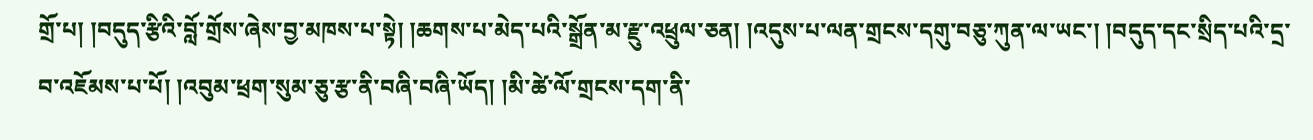གྲོ་པ། །བདུད་རྩིའི་བློ་གྲོས་ཞེས་བྱ་མཁས་པ་སྟེ། །ཆགས་པ་མེད་པའི་སྒྲོན་མ་རྫུ་འཕྲུལ་ཅན། །འདུས་པ་ལན་གྲངས་དགུ་བཅུ་ཀུན་ལ་ཡང་། །བདུད་དང་སྲིད་པའི་དྲ་བ་འཇོམས་པ་པོ། །འབུམ་ཕྲག་སུམ་ཅུ་རྩ་ནི་བཞི་བཞི་ཡོད། །མི་ཚེ་ལོ་གྲངས་དག་ནི་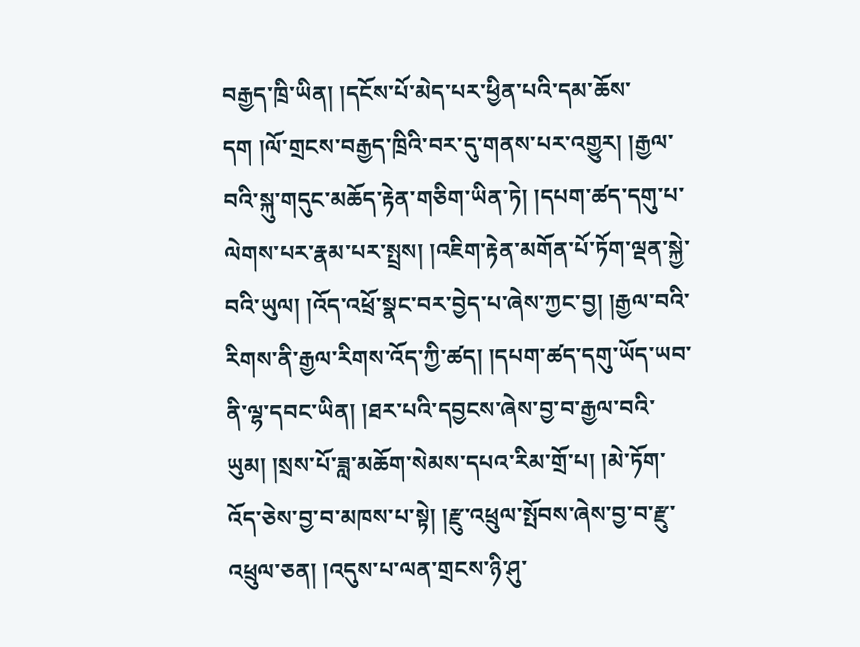བརྒྱད་ཁྲི་ཡིན། །དངོས་པོ་མེད་པར་ཕྱིན་པའི་དམ་ཆོས་དག །ལོ་གྲངས་བརྒྱད་ཁྲིའི་བར་དུ་གནས་པར་འགྱུར། །རྒྱལ་བའི་སྐུ་གདུང་མཆོད་རྟེན་གཅིག་ཡིན་ཏེ། །དཔག་ཚད་དགུ་པ་ལེགས་པར་རྣམ་པར་སྤྲས། །འཇིག་རྟེན་མགོན་པོ་ཏོག་ལྡན་སྐྱེ་བའི་ཡུལ། །འོད་འཕྲོ་སྣང་བར་བྱེད་པ་ཞེས་ཀྱང་བྱ། །རྒྱལ་བའི་རིགས་ནི་རྒྱལ་རིགས་འོད་ཀྱི་ཚད། །དཔག་ཚད་དགུ་ཡོད་ཡབ་ནི་ལྷ་དབང་ཡིན། །ཐར་པའི་དབྱངས་ཞེས་བྱ་བ་རྒྱལ་བའི་ཡུམ། །སྲས་པོ་ཟླ་མཆོག་སེམས་དཔའ་རིམ་གྲོ་པ། །མེ་ཏོག་འོད་ཅེས་བྱ་བ་མཁས་པ་སྟེ། །རྫུ་འཕྲུལ་སྤོབས་ཞེས་བྱ་བ་རྫུ་འཕྲུལ་ཅན། །འདུས་པ་ལན་གྲངས་ཉི་ཤུ་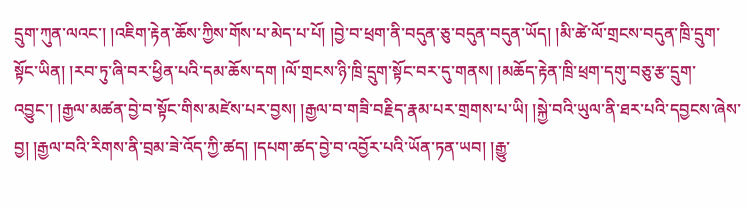དྲུག་ཀུན་ལའང་། །འཇིག་རྟེན་ཆོས་ཀྱིས་གོས་པ་མེད་པ་པོ། །བྱེ་བ་ཕྲག་ནི་བདུན་ཅུ་བདུན་བདུན་ཡོད། །མི་ཚེ་ལོ་གྲངས་བདུན་ཁྲི་དྲུག་སྟོང་ཡིན། །རབ་ཏུ་ཞི་བར་ཕྱིན་པའི་དམ་ཆོས་དག །ལོ་གྲངས་ཉི་ཁྲི་དྲུག་སྟོང་བར་དུ་གནས། །མཆོད་རྟེན་ཁྲི་ཕྲག་དགུ་བཅུ་རྩ་དྲུག་འབྱུང་། །རྒྱལ་མཚན་བྱེ་བ་སྟོང་གིས་མཛེས་པར་བྱས། །རྒྱལ་བ་གཟི་བརྗིད་རྣམ་པར་གྲགས་པ་ཡི། །སྐྱེ་བའི་ཡུལ་ནི་ཐར་པའི་དབྱངས་ཞེས་བྱ། །རྒྱལ་བའི་རིགས་ནི་བྲམ་ཟེ་འོད་ཀྱི་ཚད། །དཔག་ཚད་བྱེ་བ་འབྱོར་པའི་ཡོན་ཏན་ཡབ། །རྒྱུ་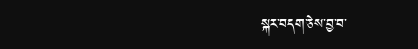སྐར་བདག་ཅེས་བྱ་བ་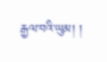རྒྱལ་བའི་ཡུམ། །